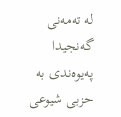لە تەمەنی گەنجیدا پەیوەندی بە حزبی شیوعی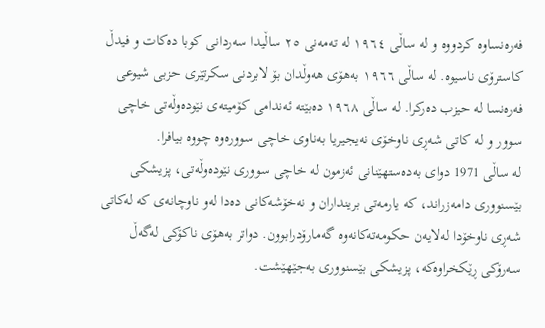فەرەنساوە کردووە و لە ساڵی ١٩٦٤ لە تەمەنی ٢٥ ساڵیدا سەردانی کوبا دەکات و فیدڵ کاسترۆی ناسیوە. لە ساڵی ١٩٦٦ بەهۆی هەوڵدان بۆ لابردنی سکرتێری حزبی شیوعی فەرەنسا لە حیزب دەرکرا. لە ساڵی ١٩٦٨ دەبێتە ئەندامی کۆمیتەی نێودەوڵەتی خاچی سوور و لە کاتی شەڕی ناوخۆی نەیجیریا بەناوی خاچی سوورەوە چووە بیافرا.
لە ساڵی 1971 دوای بەدەستهێنانی ئەزمون لە خاچی سووری نێودەوڵەتی، پزیشکی بێسنووری دامەزراند، کە یارمەتی برینداران و نەخۆشەکانی دەدا لەو ناوچانەی کە لەکاتی شەڕی ناوخۆدا لەلایەن حکومەتەکانەوە گەمارۆدرابوون. دواتر بەهۆی ناکۆکی لەگەڵ سەرۆکی ڕێکخراوەکە، پزیشکی بێسنووری بەجێهێشت.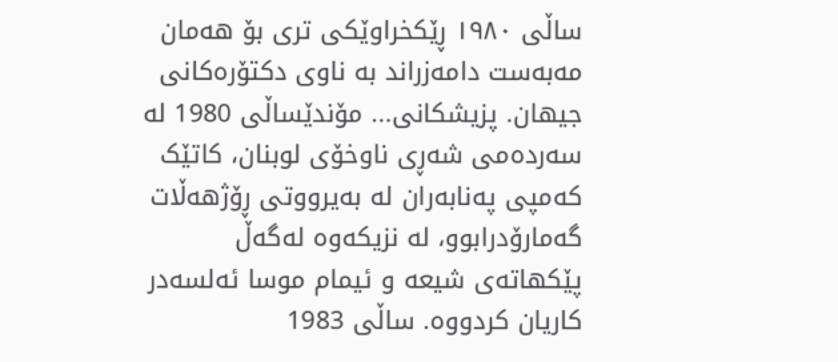ساڵی ١٩٨٠ ڕێکخراوێکی تری بۆ هەمان مەبەست دامەزراند بە ناوی دکتۆرەکانی جیهان. پزیشکانی... مۆندێساڵی 1980 لە سەردەمی شەڕی ناوخۆی لوبنان، کاتێک کەمپی پەنابەران لە بەیرووتی ڕۆژهەڵات گەمارۆدرابوو، لە نزیکەوە لەگەڵ پێکهاتەی شیعە و ئیمام موسا ئەلسەدر کاریان کردووە. ساڵی 1983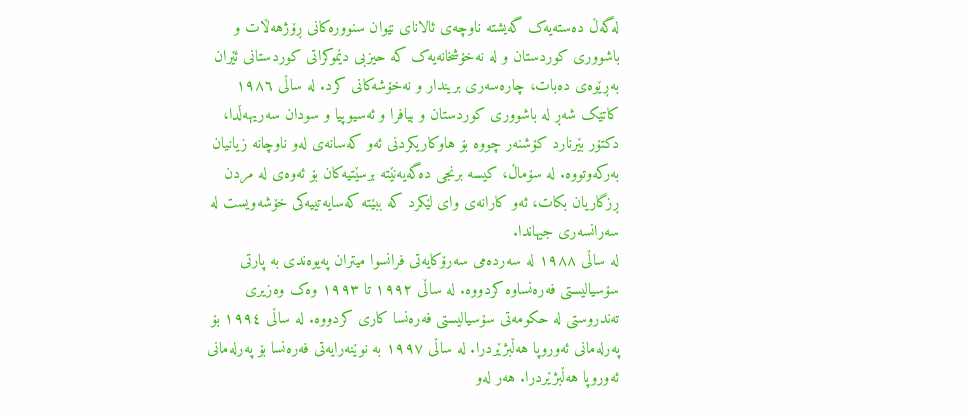لەگەڵ دەستەیەک گەیشتە ناوچەی ئالانای نێوان سنوورەکانی ڕۆژهەڵات و باشووری کوردستان و لە نەخۆشخانەیەک کە حیزبی دێموکراتی کوردستانی ئێران بەڕێوەی دەبات، چارەسەری بریندار و نەخۆشەکانی کرد. لە ساڵی ١٩٨٦ کاتێک شەڕ لە باشووری کوردستان و بیافرا و ئەسیوپیا و سودان سەریهەڵدا، دکتۆر بێرنارد کۆشنەر چووە بۆ هاوکاریکردنی ئەو کەسانەی لەو ناوچانە زیانیان بەرکەوتووە. لە سۆماڵ، کیسە برنجی دەگەیەنێتە برسێتیەکان بۆ ئەوەی لە مردن ڕزگاریان بکات، ئەو کارانەی وای لێکرد کە ببێتە کەسایەتییەکی خۆشەویست لە سەرانسەری جیهاندا.
لە ساڵی ١٩٨٨ لە سەردەمی سەرۆکایەتی فرانسوا میتران پەیوەندی بە پارتی سۆسیالیستی فەرەنساوە کردووە. لە ساڵی ١٩٩٢ تا ١٩٩٣ وەک وەزیری تەندروستی لە حکومەتی سۆسیالیستی فەرەنسا کاری کردووە. لە ساڵی ١٩٩٤ بۆ پەرلەمانی ئەوروپا هەڵبژێردرا. لە ساڵی ١٩٩٧ بە نوێنەرایەتی فەرەنسا بۆ پەرلەمانی ئەوروپا هەڵبژێردرا. هەر لەو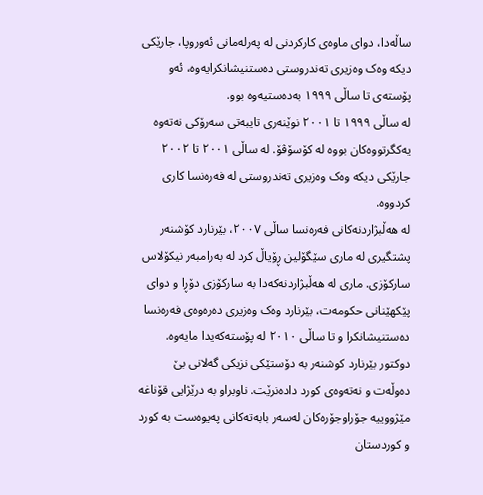ساڵەدا، دوای ماوەی کارکردنی لە پەرلەمانی ئەوروپا، جارێکی دیکە وەک وەزیری تەندروستی دەستنیشانکرایەوە، ئەو پۆستەی تا ساڵی ١٩٩٩ بەدەستیەوە بوو.
لە ساڵی ١٩٩٩ تا ٢٠٠١ نوێنەری تایبەتی سەرۆکی نەتەوە یەکگرتووەکان بووە لە کۆسۆڤۆ. لە ساڵی ٢٠٠١ تا ٢٠٠٢ جارێکی دیکە وەک وەزیری تەندروستی لە فەرەنسا کاری کردووە.
لە هەڵبژاردنەکانی فەرەنسا ساڵی ٢٠٠٧، بێرنارد کۆشنەر پشتگیری لە ماری سێگۆلین ڕۆیاڵ کرد لە بەرامبەر نیکۆلاس سارکۆزی. ماری لە هەڵبژاردنەکەدا بە سارکۆزی دۆڕا و دوای پێکهێنانی حکومەت، بێرنارد وەک وەزیری دەرەوەی فەرەنسا دەستنیشانکرا و تا ساڵی ٢٠١٠ لە پۆستەکەیدا مایەوە.
دوکتور بێرنارد کوشنەر بە دۆستێکی نزیکی گەلانی بێ دەوڵەت و نەتەوەی کورد دادەنرێت. ناوبراو بە درێژایی قۆناغە مێژووییە جۆراوجۆرەکان لەسەر بابەتەکانی پەیوەست بە کورد و کوردستان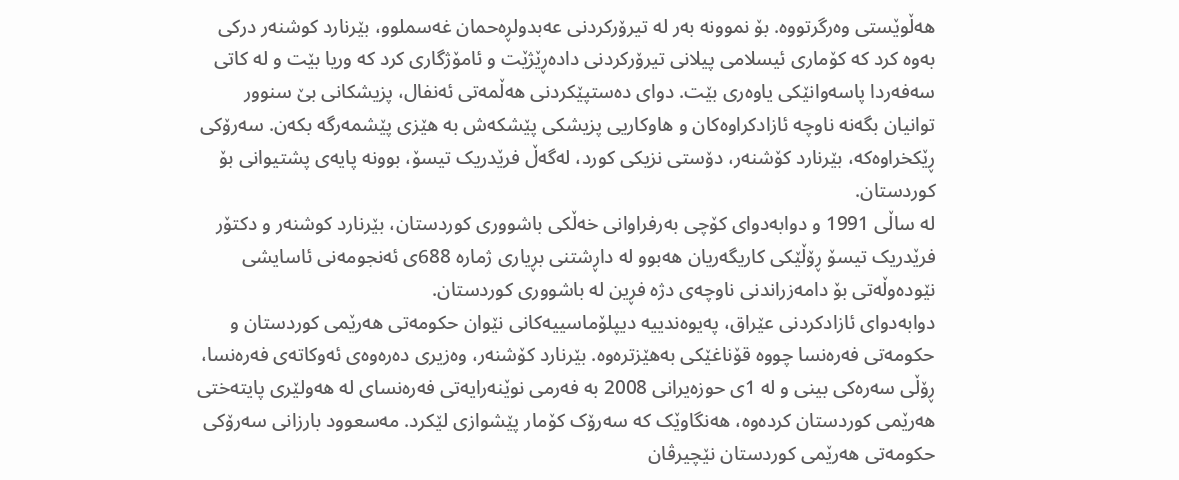هەڵوێستی وەرگرتووە. بۆ نموونە بەر لە تیرۆرکردنی عەبدولڕەحمان غەسملوو، بێرنارد کوشنەر درکی بەوە کرد کە کۆماری ئیسلامی پیلانی تیرۆرکردنی دادەڕێژێت و ئامۆژگاری کرد کە وریا بێت و لە کاتی سەفەردا پاسەوانێکی یاوەری بێت. دوای دەستپێکردنی هەڵمەتی ئەنفال، پزیشکانی بێ سنوور توانیان بگەنە ناوچە ئازادکراوەکان و هاوکاریی پزیشکی پێشکەش بە هێزی پێشمەرگە بکەن. سەرۆکی ڕێکخراوەکە، بێرنارد کۆشنەر، دۆستی نزیکی کورد، لەگەڵ فرێدریک تیسۆ، بوونە پایەی پشتیوانی بۆ کوردستان.
لە ساڵی 1991 و دوابەدوای کۆچی بەرفراوانی خەڵکی باشووری کوردستان، بێرنارد کوشنەر و دکتۆر فرێدریک تیسۆ ڕۆڵێکی کاریگەریان هەبوو لە داڕشتنی بڕیاری ژمارە 688ی ئەنجومەنی ئاسایشی نێودەوڵەتی بۆ دامەزراندنی ناوچەی دژە فڕین لە باشووری کوردستان.
دوابەدوای ئازادکردنی عێراق، پەیوەندییە دیپلۆماسییەکانی نێوان حکومەتی هەرێمی کوردستان و حکومەتی فەرەنسا چووە قۆناغێکی بەهێزترەوە. بێرنارد کۆشنەر، وەزیری دەرەوەی ئەوکاتەی فەرەنسا، ڕۆڵی سەرەکی بینی و لە 1ی حوزەیرانی 2008 بە فەرمی نوێنەرایەتی فەرەنسای لە هەولێری پایتەختی هەرێمی کوردستان کردەوە، هەنگاوێک کە سەرۆک کۆمار پێشوازی لێکرد. مەسعوود بارزانی سەرۆکی حکومەتی هەرێمی کوردستان نێچیرڤان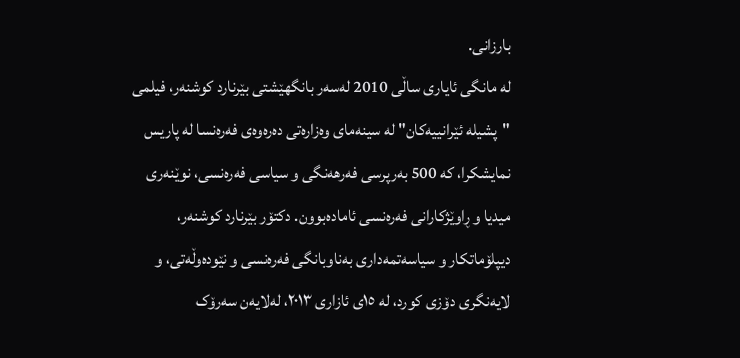بارزانی.
لە مانگی ئایاری ساڵی 2010 لەسەر بانگهێشتی بێرنارد کوشنەر، فیلمی "پشیلە ئێرانییەکان" لە سینەمای وەزارەتی دەرەوەی فەرەنسا لە پاریس نمایشکرا، کە 500 بەرپرسی فەرهەنگی و سیاسی فەرەنسی، نوێنەری میدیا و ڕاوێژکارانی فەرەنسی ئامادەبوون. دکتۆر بێرنارد کوشنەر، دیپلۆماتکار و سیاسەتمەداری بەناوبانگی فەرەنسی و نێودەوڵەتی، و لایەنگری دۆزی کورد، لە ١٥ی ئازاری ٢٠١٣، لەلایەن سەرۆک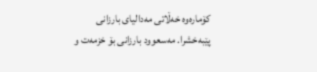کۆمارەوە خەڵاتی مەدالیای بارزانی پێبەخشرا. مەسعوود بارزانی بۆ خزمەت و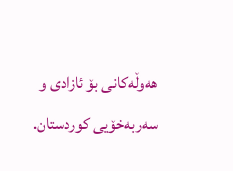هەوڵەکانی بۆ ئازادی و سەربەخۆیی کوردستان.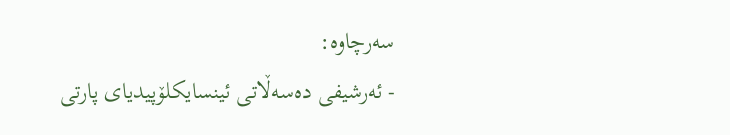سەرچاوە:
- ئەرشیفی دەسەڵاتی ئینسایکلۆپیدیای پارتی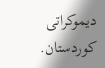دیموکراتی کوردستان.